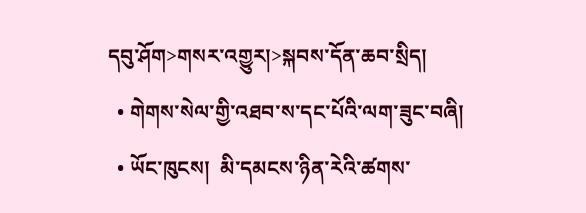དབུ་ཤོག>གསར་འགྱུར།>སྐབས་དོན་ཆབ་སྲིད།
  • གེགས་སེལ་གྱི་འཐབ་ས་དང་པོའི་ལག་ཟུང་བཞི།
  • ཡོང་ཁུངས།  མི་དམངས་ཉིན་རེའི་ཚགས་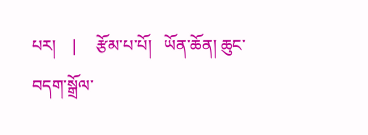པར།    |     རྩོམ་པ་པོ།   ཡོན་ཆོན། ཆུང་བདག་སྒྲོལ་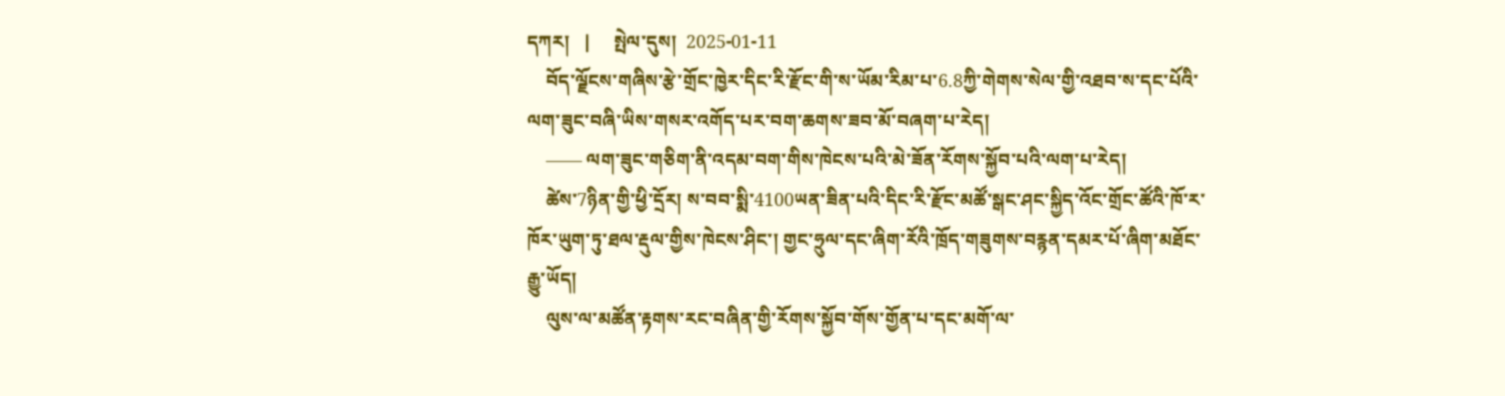དཀར།   |     སྤེལ་དུས།  2025-01-11
    བོད་ལྗོངས་གཞིས་རྩེ་གྲོང་ཁྱེར་དིང་རི་རྫོང་གི་ས་ཡོམ་རིམ་པ་6.8ཀྱི་གེགས་སེལ་གྱི་འཐབ་ས་དང་པོའི་ལག་ཟུང་བཞི་ཡིས་གསར་འགོད་པར་བག་ཆགས་ཟབ་མོ་བཞག་པ་རེད།
    —— ལག་ཟུང་གཅིག་ནི་འདམ་བག་གིས་ཁེངས་པའི་མེ་ཟོན་རོགས་སྐྱོབ་པའི་ལག་པ་རེད།
    ཚེས་7ཉིན་གྱི་ཕྱི་དྲོར། ས་བབ་སྨི་4100ཡན་ཟིན་པའི་དིང་རི་རྫོང་མཚོ་སྒང་ཤང་སྐྱིད་འོང་གྲོང་ཚོའི་ཁོ་ར་ཁོར་ཡུག་ཏུ་ཐལ་རྡུལ་གྱིས་ཁེངས་ཤིང་། གྱང་ཧྲུལ་དང་ཞིག་རོའི་ཁྲོད་གཟུགས་བརྙན་དམར་པོ་ཞིག་མཐོང་རྒྱུ་ཡོད།
    ལུས་ལ་མཚོན་རྟགས་རང་བཞིན་གྱི་རོགས་སྐྱོབ་གོས་གྱོན་པ་དང་མགོ་ལ་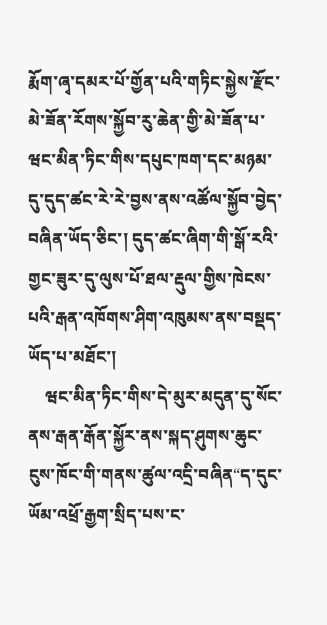རྨོག་ཞྭ་དམར་པོ་གྱོན་པའི་གཏིང་སྐྱེས་རྫོང་མེ་ཟོན་རོགས་སྐྱོབ་རུ་ཆེན་གྱི་མེ་ཟོན་པ་ཝང་མིན་ཏིང་གིས་དཔུང་ཁག་དང་མཉམ་དུ་དུད་ཚང་རེ་རེ་བྱས་ནས་འཚོལ་སྐྱོབ་བྱེད་བཞིན་ཡོད་ཅིང་། དུད་ཚང་ཞིག་གི་སྒོ་རའི་གྱང་ཟུར་དུ་ལུས་པོ་ཐལ་རྡུལ་གྱིས་ཁེངས་པའི་རྒན་འཁོགས་ཤིག་འཁུམས་ནས་བསྡད་ཡོད་པ་མཐོང་།
    ཝང་མིན་ཏིང་གིས་དེ་མུར་མདུན་དུ་སོང་ནས་རྒན་རྒོན་སྐྱོར་ནས་སྐད་ཤུགས་ཆུང་ངུས་ཁོང་གི་གནས་ཚུལ་འདྲི་བཞིན“ད་དུང་ཡོམ་འཕྲོ་རྒྱག་སྲིད་པས་ང་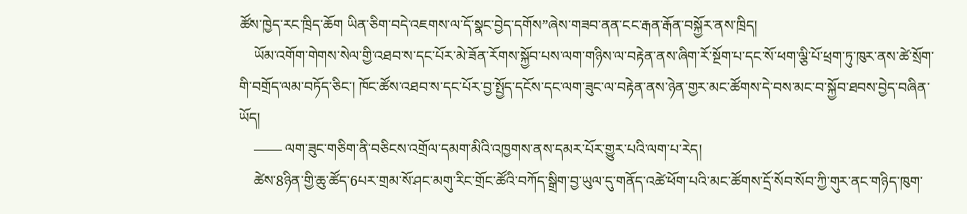ཚོས་ཁྱེད་རང་ཁྲིད་ཆོག ཡིན་ཅིག་བདེ་འཇགས་ལ་དོ་སྣང་བྱེད་དགོས”ཞེས་གཟབ་ནན་ངང་རྒན་རྒོན་བསྐྱོར་ནས་ཁྲིད།
    ཡོམ་འགོག་གེགས་སེལ་གྱི་འཐབ་ས་དང་པོར་མེ་ཟོན་རོགས་སྐྱོབ་པས་ལག་གཉིས་ལ་བརྟེན་ནས་ཞིག་རོ་སྔོག་པ་དང་སོ་ཕག་ལྕི་པོ་ཕྲག་ཏུ་ཁུར་ནས་ཚེ་སྲོག་གི་བགྲོད་ལམ་བཏོད་ཅིང་། ཁོང་ཚོས་འཐབ་ས་དང་པོར་བྱ་སྤྱོད་དངོས་དང་ལག་ཟུང་ལ་བརྟེན་ནས་ཉེན་གྱར་མང་ཚོགས་དེ་བས་མང་བ་སྐྱོབ་ཐབས་བྱེད་བཞིན་ཡོད།
    —— ལག་ཟུང་གཅིག་ནི་བཅིངས་འགྲོལ་དམག་མིའི་འཁྱགས་ནས་དམར་པོར་གྱུར་པའི་ལག་པ་རེད།
    ཚེས་8ཉིན་གྱི་ཆུ་ཚོད་6པར་གྲམ་སོ་ཤང་མགུ་རིང་གྲོང་ཚོའི་བཀོད་སྒྲིག་བྱ་ཡུལ་དུ་གནོད་འཚེ་ཕོག་པའི་མང་ཚོགས་དྲོ་སོབ་སོབ་ཀྱི་གུར་ནང་གཉིད་ཁུག་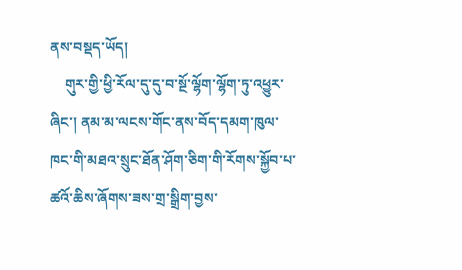ནས་བསྡད་ཡོད།
    གུར་གྱི་ཕྱི་རོལ་དུ་དུ་བ་སྔོ་ལྷོག་ལྷོག་ཏུ་འཕྱུར་ཞིང་། ནམ་མ་ལངས་གོང་ནས་བོད་དམག་ཁུལ་ཁང་གི་མཐའ་སྲུང་ཐོན་ཤོག་ཅིག་གི་རོགས་སྐྱོབ་པ་ཚའོ་ཆིས་ཞོགས་ཟས་གྲ་སྒྲིག་བྱས་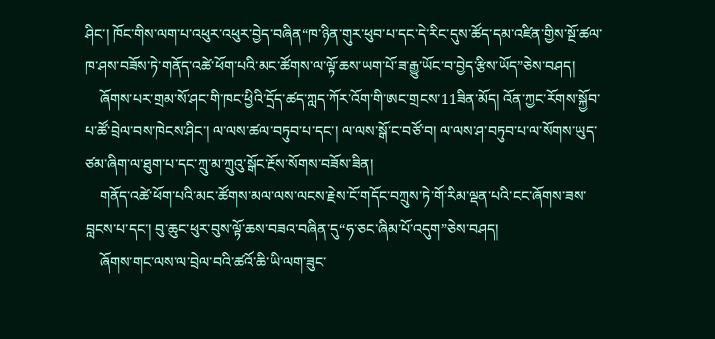ཤིང་། ཁོང་གིས་ལག་པ་འཕུར་འཕུར་བྱེད་བཞིན“ཁ་ཉིན་གུར་ཕུབ་པ་དང་དེ་རིང་དུས་ཚོད་དམ་འཛིན་གྱིས་སྔོ་ཚལ་ཁ་ཤས་བཟོས་ཏེ་གནོད་འཚེ་ཕོག་པའི་མང་ཚོགས་ལ་ལྟོ་ཆས་ཡག་པོ་ཟ་རྒྱུ་ཡོང་བ་བྱེད་རྩིས་ཡོད”ཅེས་བཤད།
    ཞོགས་པར་གྲམ་སོ་ཤང་གི་ཁང་ཕྱིའི་དྲོད་ཚད་ཀླད་ཀོར་འོག་གི་ཨང་གྲངས་11ཟིན་མོད། འོན་ཀྱང་རོགས་སྐྱོབ་པ་ཚོ་བྲེལ་བས་ཁེངས་ཤིང་། ལ་ལས་ཚལ་བཏུབ་པ་དང་། ལ་ལས་སྒོ་ང་བཙོ་བ། ལ་ལས་ཤ་བཏུབ་པ་ལ་སོགས་ཡུད་ཙམ་ཞིག་ལ་ཐུག་པ་དང་ཀྲུ་མ་ཀྲུའུ་སྒོང་རྔོས་སོགས་བཟོས་ཟིན།
    གནོད་འཚེ་ཕོག་པའི་མང་ཚོགས་མལ་ལས་ལངས་རྗེས་ངོ་གདོང་བཀྲུས་ཏེ་གོ་རིམ་ལྡན་པའི་ངང་ཞོགས་ཟས་བླངས་པ་དང་། བུ་ཆུང་ཕུར་བུས་ལྟོ་ཆས་བཟའ་བཞིན་དུ“ཧ་ཅང་ཞིམ་པོ་འདུག”ཅེས་བཤད།
    ཞོགས་གང་ལས་ལ་བྲེལ་བའི་ཚའོ་ཆི་ཡི་ལག་ཟུང་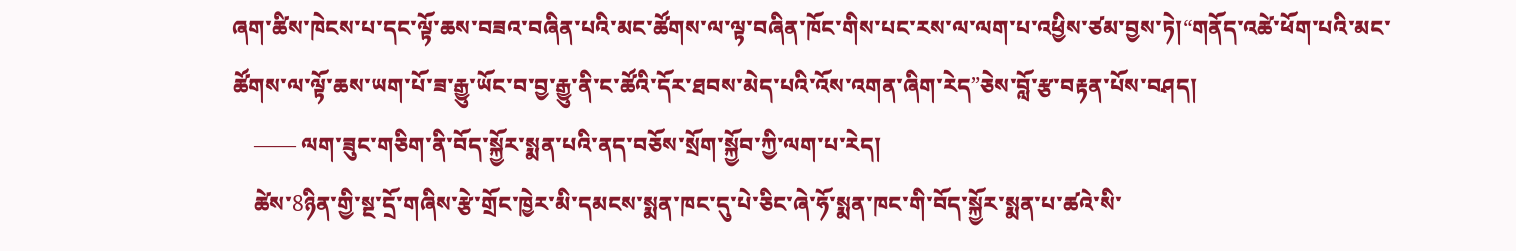ཞག་ཚིས་ཁེངས་པ་དང་ལྟོ་ཆས་བཟའ་བཞིན་པའི་མང་ཚོགས་ལ་ལྟ་བཞིན་ཁོང་གིས་པང་རས་ལ་ལག་པ་འཕྱིས་ཙམ་བྱས་ཏེ།“གནོད་འཚེ་ཕོག་པའི་མང་ཚོགས་ལ་ལྟོ་ཆས་ཡག་པོ་ཟ་རྒྱུ་ཡོང་བ་བྱ་རྒྱུ་ནི་ང་ཚོའི་དོར་ཐབས་མེད་པའི་འོས་འགན་ཞིག་རེད”ཅེས་བློ་རྩ་བརྟན་པོས་བཤད།
    —— ལག་ཟུང་གཅིག་ནི་བོད་སྐྱོར་སྨན་པའི་ནད་བཅོས་སྲོག་སྐྱོབ་ཀྱི་ལག་པ་རེད།
    ཚེས་8ཉིན་གྱི་སྔ་དྲོ་གཞིས་རྩེ་གྲོང་ཁྱེར་མི་དམངས་སྨན་ཁང་དུ་པེ་ཅིང་ཞེ་ཧོ་སྨན་ཁང་གི་བོད་སྐྱོར་སྨན་པ་ཚའེ་སི་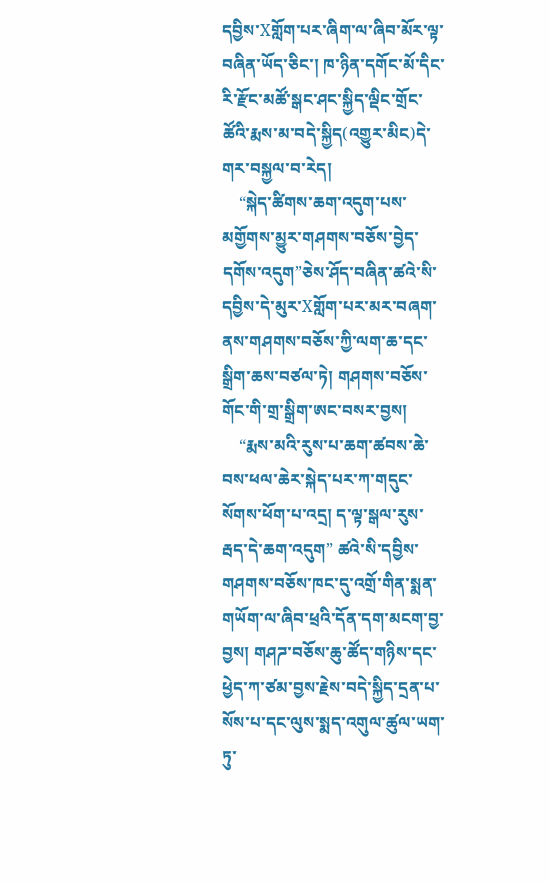དབྱིས་Xགློག་པར་ཞིག་ལ་ཞིབ་མོར་ལྟ་བཞིན་ཡོད་ཅིང་། ཁ་ཉིན་དགོང་མོ་དིང་རི་རྫོང་མཚོ་སྒང་ཤང་སྐྱིད་ལྡིང་གྲོང་ཚོའི་རྨས་མ་བདེ་སྐྱིད(འགྱུར་མིང)དེ་གར་བསྐྱལ་བ་རེད།
    “སྐེད་ཚིགས་ཆག་འདུག་པས་མགྱོགས་མྱུར་གཤགས་བཅོས་བྱེད་དགོས་འདུག”ཅེས་ཤོད་བཞིན་ཚའེ་སི་དབྱིས་དེ་མུར་Xགློག་པར་མར་བཞག་ནས་གཤགས་བཅོས་ཀྱི་ལག་ཆ་དང་སྒྲིག་ཆས་བཙལ་ཏེ། གཤགས་བཅོས་གོང་གི་གྲ་སྒྲིག་ཨང་བསར་བྱས།
    “རྨས་མའི་རུས་པ་ཆག་ཚབས་ཆེ་བས་ཕལ་ཆེར་སྐེད་པར་ཀ་གདུང་སོགས་ཕོག་པ་འདྲ། ད་ལྟ་སྒལ་རུས་རྦད་དེ་ཆག་འདུག” ཚའེ་སི་དབྱིས་གཤགས་བཅོས་ཁང་དུ་འགྲོ་གིན་སྨན་གཡོག་ལ་ཞིབ་ཕྲའི་དོན་དག་མངག་བྱ་བྱས། གཤཌ་བཅོས་ཆུ་ཚོད་གཉིས་དང་ཕྱེད་ཀ་ཙམ་བྱས་རྗེས་བདེ་སྐྱིད་དྲན་པ་སོས་པ་དང་ལུས་སྨད་འགུལ་ཚུལ་ཡག་ཏུ་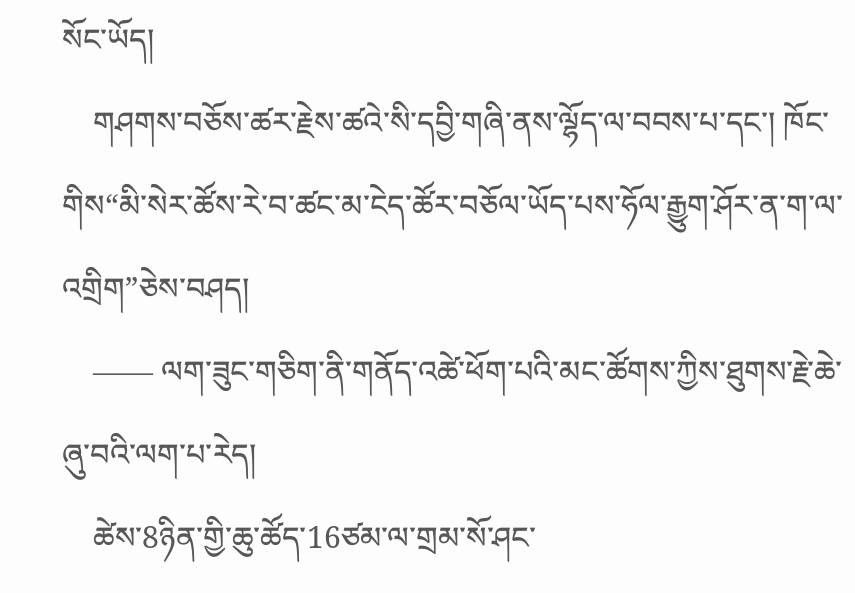སོང་ཡོད།
    གཤགས་བཅོས་ཚར་རྗེས་ཚའེ་སི་དབྱི་གཞི་ནས་ལྷོད་ལ་བབས་པ་དང་། ཁོང་གིས“མི་སེར་ཚོས་རེ་བ་ཚང་མ་ངེད་ཚོར་བཅོལ་ཡོད་པས་ཧོལ་རྒྱུག་ཤོར་ན་ག་ལ་འགྲིག”ཅེས་བཤད།
    —— ལག་ཟུང་གཅིག་ནི་གནོད་འཚེ་ཕོག་པའི་མང་ཚོགས་ཀྱིས་ཐུགས་རྗེ་ཆེ་ཞུ་བའི་ལག་པ་རེད།
    ཚེས་8ཉིན་གྱི་ཆུ་ཚོད་16ཙམ་ལ་གྲམ་སོ་ཤང་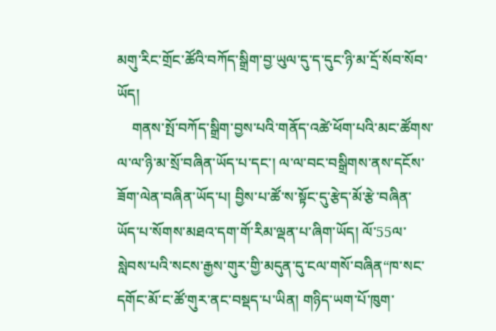མགུ་རིང་གྲོང་ཚོའི་བཀོད་སྒྲིག་བྱ་ཡུལ་དུ་ད་དུང་ཉི་མ་དྲོ་སོབ་སོབ་ཡོད།
    གནས་སྤོ་བཀོད་སྒྲིག་བྱས་པའི་གནོད་འཚེ་ཕོག་པའི་མང་ཚོགས་ལ་ལ་ཉི་མ་སྲོ་བཞིན་ཡོད་པ་དང་། ལ་ལ་བང་བསྒྲིགས་ནས་དངོས་ཟོག་ལེན་བཞིན་ཡོད་པ། བྱིས་པ་ཚོ་ས་སྟོང་དུ་རྩེད་མོ་རྩེ་བཞིན་ཡོད་པ་སོགས་མཐའ་དག་གོ་རིམ་ལྡན་པ་ཞིག་ཡོད། ལོ་55ལ་སླེབས་པའི་སངས་རྒྱས་གུར་གྱི་མདུན་དུ་ངལ་གསོ་བཞིན“ཁ་སང་དགོང་མོ་ང་ཚོ་གུར་ནང་བསྡད་པ་ཡིན། གཉིད་ཡག་པོ་ཁུག་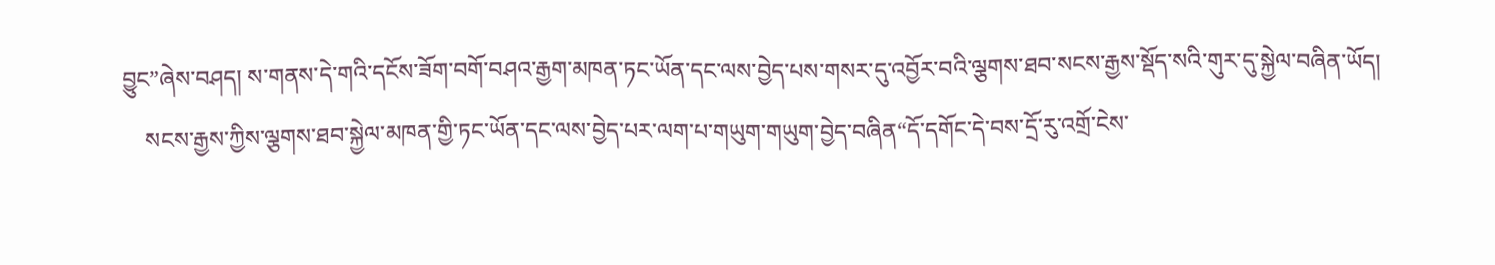བྱུང”ཞེས་བཤད། ས་གནས་དེ་གའི་དངོས་ཟོག་བགོ་བཤའ་རྒྱག་མཁན་ཏང་ཡོན་དང་ལས་བྱེད་པས་གསར་དུ་འབྱོར་བའི་ལྕགས་ཐབ་སངས་རྒྱས་སྡོད་སའི་གུར་དུ་སྐྱེལ་བཞིན་ཡོད།
    སངས་རྒྱས་ཀྱིས་ལྕགས་ཐབ་སྐྱེལ་མཁན་གྱི་ཏང་ཡོན་དང་ལས་བྱེད་པར་ལག་པ་གཡུག་གཡུག་བྱེད་བཞིན“དོ་དགོང་དེ་བས་དྲོ་རུ་འགྲོ་ངེས་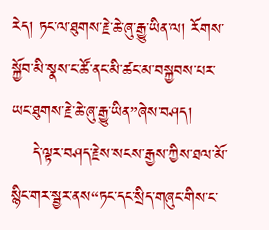རེད། ཏང་ལ་ཐུགས་རྗེ་ཆེ་ཞུ་རྒྱུ་ཡིན་ལ། རོགས་སྐྱོབ་མི་སྣས་ང་ཚོ་ནང་མི་ཚང་མ་བསྐྱབས་པར་ཡང་ཐུགས་རྗེ་ཆེ་ཞུ་རྒྱུ་ཡིན”ཞེས་བཤད།
    དེ་ལྟར་བཤད་རྗེས་སངས་རྒྱས་ཀྱིས་ཐལ་མོ་སྙིང་གར་སྦྱར་ནས“ཏང་དང་སྲིད་གཞུང་གིས་ང་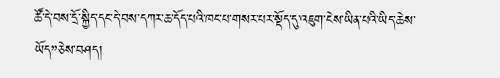ཚོ་དེ་བས་དྲོ་སྐྱིད་དང་དེ་བས་དཀར་ཆ་དོད་པའི་ཁང་པ་གསར་པར་སྡོད་དུ་འཇུག་ངེས་ཡིན་པའི་ཡིད་ཆེས་ཡོད”ཅེས་བཤད།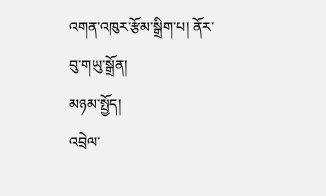འགན་འཁུར་རྩོམ་སྒྲིག་པ། ནོར་བུ་གཡུ་སྒྲོན།
མཉམ་སྤྱོད།
འབྲེལ་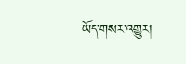ཡོད་གསར་འགྱུར།